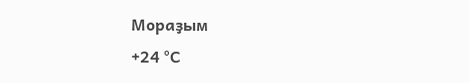Мораҙым
+24 °С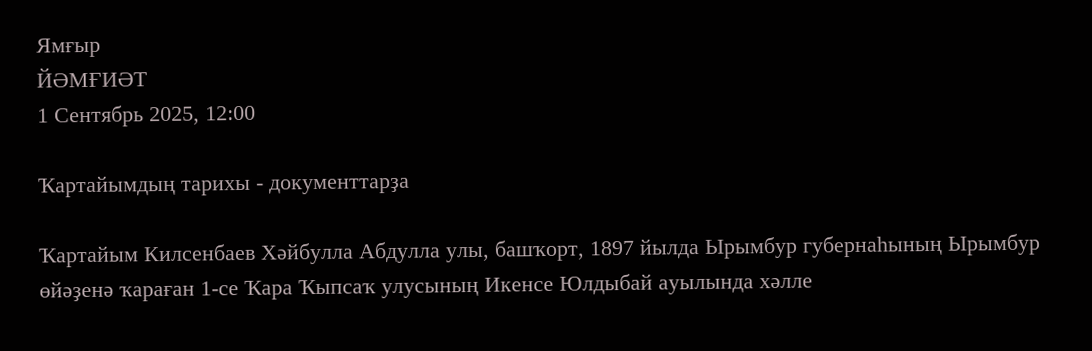Ямғыр
ЙӘМҒИӘТ
1 Сентябрь 2025, 12:00

Ҡартайымдың тарихы - документтарҙа

Ҡартайым Килсенбаев Хәйбулла Абдулла улы, башҡорт, 1897 йылда Ырымбур губернаһының Ырымбур өйәҙенә ҡараған 1-се Ҡара Ҡыпсаҡ улусының Икенсе Юлдыбай ауылында хәлле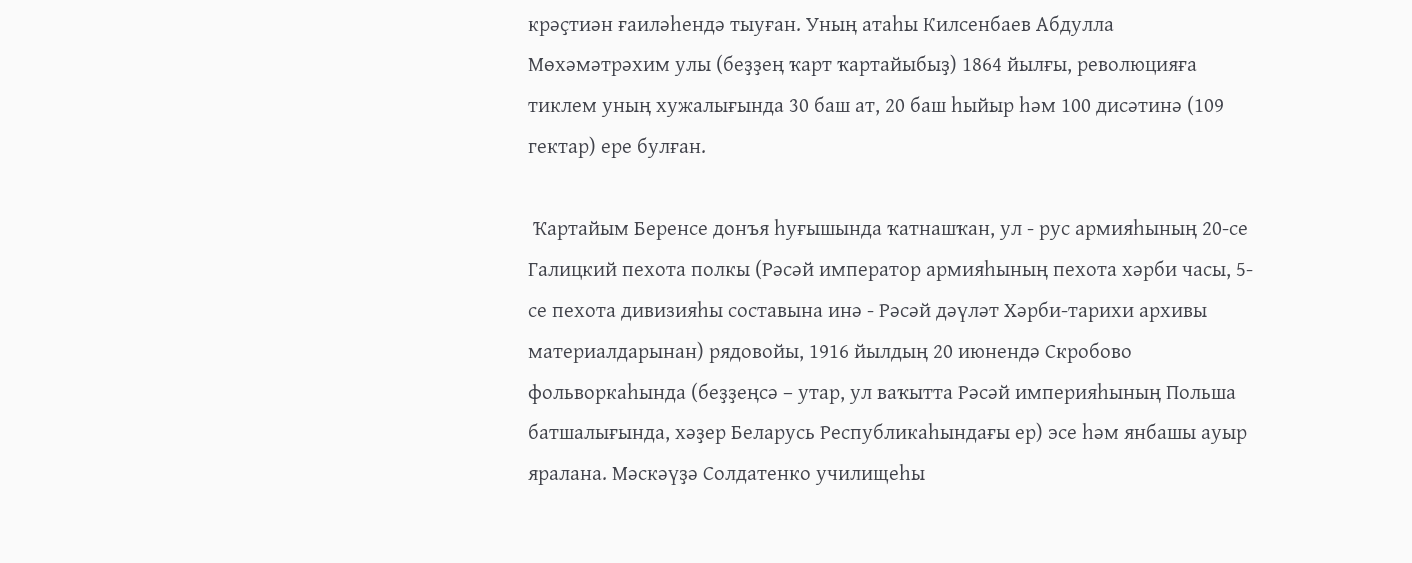крәҫтиән ғаиләһендә тыуған. Уның атаһы Килсенбаев Абдулла Мөхәмәтрәхим улы (беҙҙең ҡарт ҡартайыбыҙ) 1864 йылғы, революцияға тиклем уның хужалығында 30 баш ат, 20 баш һыйыр һәм 100 дисәтинә (109 гектар) ере булған.

 Ҡартайым Беренсе донъя һуғышында ҡатнашҡан, ул - рус армияһының 20-се Галицкий пехота полкы (Рәсәй император армияһының пехота хәрби часы, 5-се пехота дивизияһы составына инә - Рәсәй дәүләт Хәрби-тарихи архивы материалдарынан) рядовойы, 1916 йылдың 20 июнендә Скробово фольворкаһында (беҙҙеңсә – утар, ул ваҡытта Рәсәй империяһының Польша батшалығында, хәҙер Беларусь Республикаһындағы ер) эсе һәм янбашы ауыр яралана. Мәскәүҙә Солдатенко училищеһы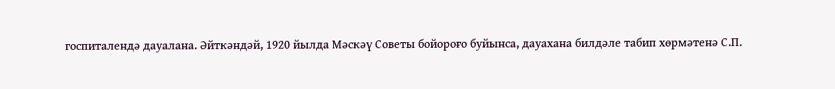госпиталендә дауалана. Әйткәндәй, 1920 йылда Мәскәү Советы бойороғо буйынса, дауахана билдәле табип хөрмәтенә С.П.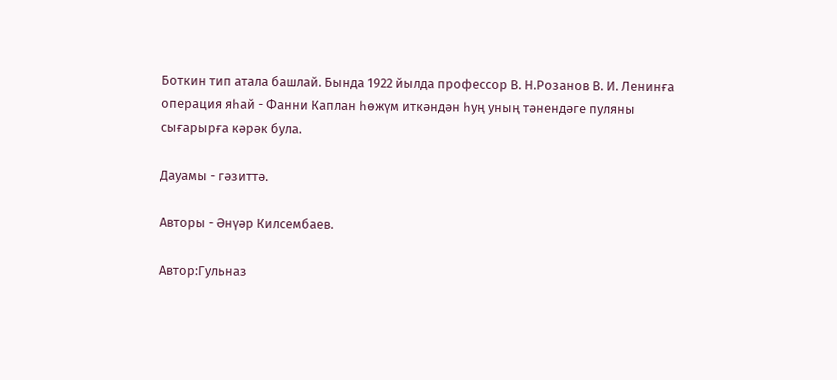Боткин тип атала башлай. Бында 1922 йылда профессор В. Н.Розанов В. И. Ленинға операция яһай - Фанни Каплан һөжүм иткәндән һуң уның тәнендәге пуляны сығарырға кәрәк була.

Дауамы - гәзиттә.

Авторы - Әнүәр Килсембаев.

Автор:Гульназ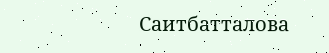Саитбатталова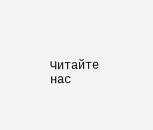Читайте нас